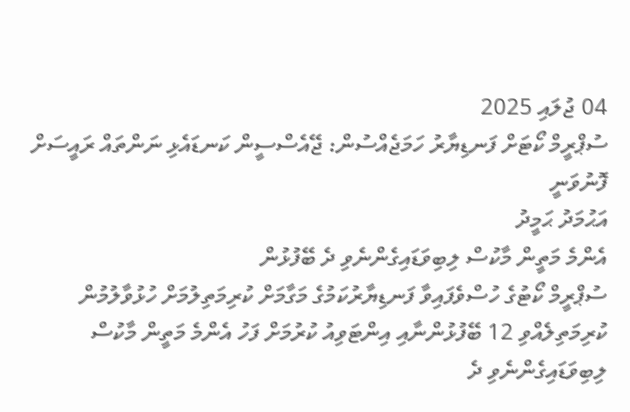04 ޖުލައި 2025
ސުޕްރީމް ކޯޓަށް ފަނޑިޔާރު ހަމަޖެއްސުން: ޖޭއެސްސީން ކަނޑައެޅި ނަންތައް ރައީސަށް ފޮނުވަނީ
އަޙުމަދު ޙަމީދު
އެންމެ މަތީން މާކުސް ލިބިވަޑައިގެންނެވި ދެ ބޭފުޅުން
ސުޕްރީމް ކޯޓުގެ ހުސްވެފައިވާ ފަނޑިޔާރުކަމުގެ މަގާމަށް ކުރިމަތިލުމަށް ހުޅުވާލުމުން ކުރިމަތިލެއްވި 12 ބޭފުޅުންނާއި އިންޓަވިއު ކުރުމަށް ފަހު އެންމެ މަތީން މާކުސް ލިބިވަޑައިގެންނެވި ދެ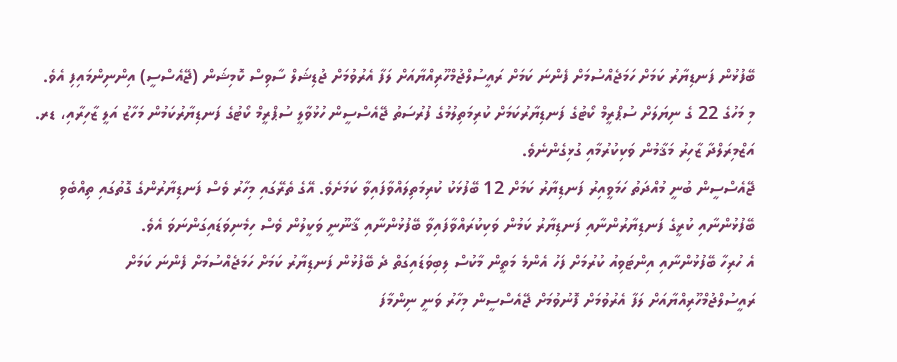ބޭފުޅުން ފަނޑިޔާރު ކަމަށް ހަމަޖެއްސުމަށް ފެންނަ ކަމަށް ރައީސުލްޖުމްހޫރިއްޔާއަށް ލަފާ އެރުވުމަށް ޖުޑިޝަލް ސާވިސް ކޮމިޝަން (ޖޭއެސްސީ) އިންނިންމައިފި އެވެ.
މި މަހުގެ 22 ގެ ނިޔަލަށް ސުޕްރީމް ކޯޓުގެ ފަނޑިޔާރުކަމަށް ކުރިމަތިލުމުގެ ފުރުސަތު ޖޭއެސްސީން ހުޅުވާލީ ސުޕްރީމް ކޯޓުގެ ފަނޑިޔާރުކަމުން މަހާޒު އަލީ ޒާހިރާއި، ޑރ. އަޒްމިރަލްދާ ޒާހިރު މަޤާމުން ވަކިކުރުމާއި ގުޅިގެންނެވެ.
ޖޭއެސްސީން ބުނީ މުއްދަތު ހަމަވީއިރު ފަނޑިޔާރު ކަމަށް 12 ބޭފުޅަކު ކުރިމަތިލައްވާފައިވާ ކަމަށެވެ. އޭގެ ތެރޭގައި މިހާރު ވެސް ފަނޑިޔާރުންގެ ގޮތުގައި ތިއްބެވި ބޭފުޅުންނާއި ކުރީގެ ފަނޑިޔާރުންނާއި ފަނޑިޔާރު ކަމުން ވަކިކުރައްވާފައިވާ ބޭފުޅުންނާއި ޤާނޫނީ ވަކީލުން ވެސް ހިމެނިވަޑައިގަންނަވަ އެވެ.
އެ ހުރިހާ ބޭފުޅުންނާއި އިންޓަވިއު ކުރުމަށް ފަހު އެންމެ މަތީން މާކުސް ލިބިވަޑައިގަތް ދެ ބޭފުޅުން ފަނޑިޔާރު ކަމަށް ހަމަޖެއްސުމަށް ފެންނަ ކަމަށް ރައީސުލްޖުމްހޫރިއްޔާއަށް ލަފާ އެރުވުމަށް ފޮނުވުމަށް ޖޭއެސްސީން މިހާރު ވަނީ ނިންމާފަ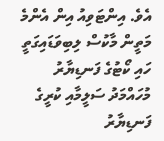އެވެ. އިންޓަވިއު އިން އެންމެ މަތީން މާކުސް ލިބިވަޑައިގަތީ  ހައި ކޯޓުގެ ފަނޑިޔާރު މުހައްމަދު ސަލީމާއި ކުރީގެ ފަނޑިޔާރު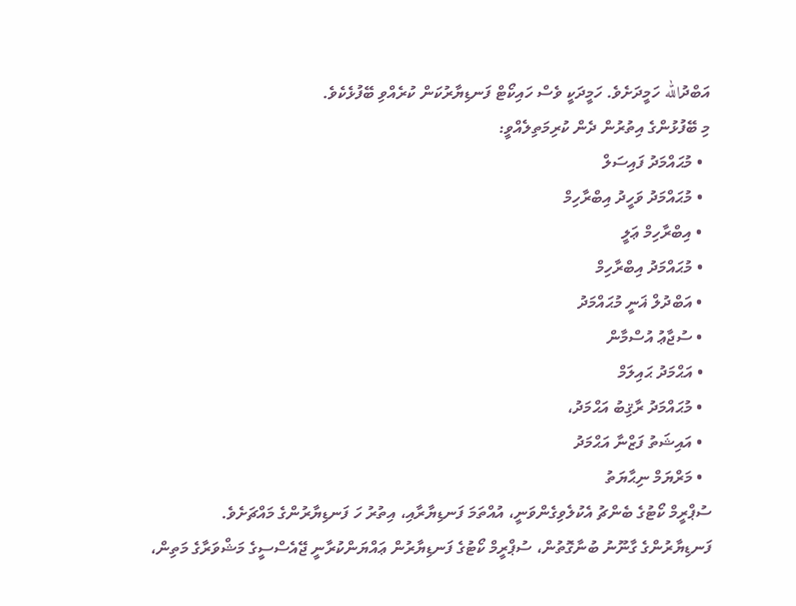އަބްދުالله ހަމީދަށެވެ. ހަމީދަކީ ވެސް ހައިކޯޓް ފަނޑިޔާރުކަން ކުރެއްވި ބޭފުޅެކެވެ.
މި ބޭފުޅުންގެ އިތުރުން ދެން ކުރިމަތިލެއްވީ:
  • މުޙައްމަދު ފައިސަލް
  • މުޙައްމަދު ވަހީދު އިބްރާހިމް
  • އިބްރާހިމް ޢަލީ
  • މުޙައްމަދު އިބްރާހިމް
  • އަބްދުލް ޣަނީ މުޙައްމަދު
  • ސުޖާޢު އުސްމާން
  • އަޙްމަދު ޙައިލަމް
  • މުޙައްމަދު ރާޤިބު އަޙްމަދު،
  • އައިޝަތު ފަޒްނާ އަޙްމަދު
  • މަރްޔަމް ނިޙާޔަތު
ސުޕްރީމް ކޯޓުގެ ބެންޗު އެކުލެވިގެންވަނީ، އުއްތަމަ ފަނޑިޔާރާއި، އިތުރު ހަ ފަނޑިޔާރުންގެ މައްޗަށެވެ.
ފަނޑިޔާރުންގެ ގާނޫނު ބުނާގޮތުން، ސުޕްރީމް ކޯޓުގެ ފަނޑިޔާރުން ޢައްޔަންކުރާނީ ޖޭއެސްސީގެ މަޝްވަރާގެ މަތިން،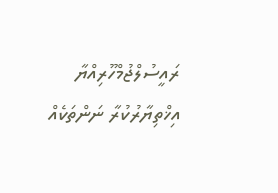ރައީސުލްޖުމްހޫރިއްޔާ އިޚްތިޔާރުކުރާ ނަންތަކެއް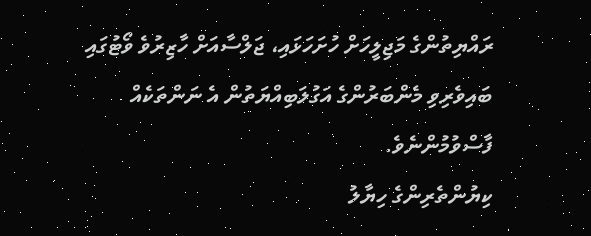ރައްޔިތުންގެ މަޖިލީހަށް ހުށަހަޅައި، ޖަލްސާއަށް ހާޒިރުވެ ވޯޓުގައި ބައިވެރިވި މެންބަރުންގެ އަގުލަބިއްޔަތުން އެ ނަންތަކެއް ފާސްވުމުންނެވެ.
ކިޔުންތެރިންގެ ހިޔާލު